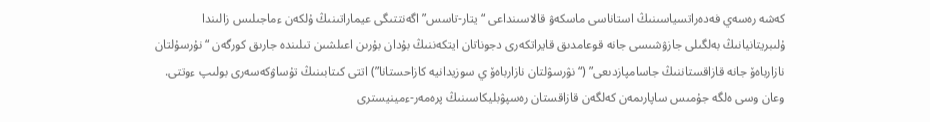كەشە رەسەي فەدەراتسياسىنىڭ استاناسى ماسكەۋ قالاسىنداعى “يتار-تاسس” اگەنتتىگى عيماراتىنىڭ ۇلكەن ءماجىلىس زالىندا ۇلىبريتانيانىڭ بەلگىلى جازۋشىسى جانە قوعامدىق قايراتكەرى دجوناتان ايتكەننىڭ بۇدان بۇرىن اعىلشىن تىلىندە جارىق كورگەن “نۇرسۇلتان نازارباەۆ جانە قازاقستاننىڭ جاسامپازدىعى” (“نۋرسۋلتان نازارباەۆ ي سوزيدانيە كازاحستانا”) اتتى كىتابىنىڭ تۇساۋكەسەرى بولىپ ءوتتى. وعان وسى ەلگە جۇمىس ساپارىمەن كەلگەن قازاقستان رەسپۋبليكاسىنىڭ پرەمەر-ءمينيسترى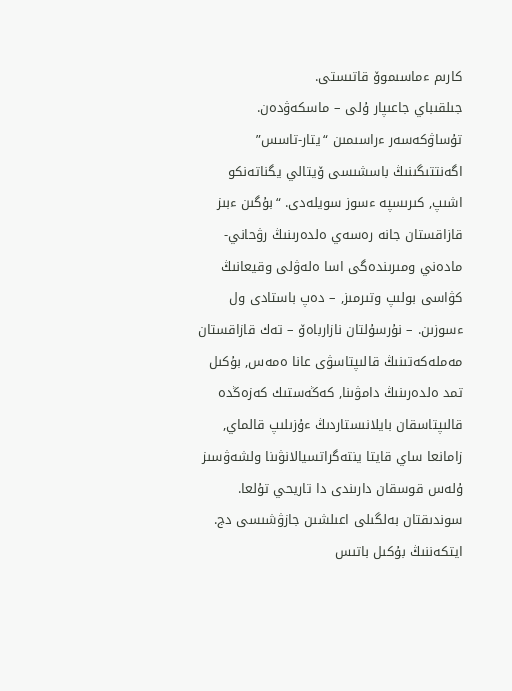كارىم ءماسىموۆ قاتىستى.
جىلقىباي جاعىپار ۇلى – ماسكەۋدەن.
تۇساۋكەسەر ءراسىمىن “يتار-تاسس” اگەنتتىگىنىڭ باسشىسى ۆيتالي يگناتەنكو اشىپ, كىرىسپە ءسوز سويلەدى. “بۇگىن ءبىز قازاقستان جانە رەسەي ەلدەرىنىڭ رۋحاني-مادەني ومىرىندەگى اسا ەلەۋلى وقيعانىڭ كۋاسى بولىپ وتىرمىز, – دەپ باستادى ول ءسوزىن. – نۇرسۇلتان نازارباەۆ – تەك قازاقستان مەملەكەتىنىڭ قالىپتاسۋى عانا ەمەس, بۇكىل تمد ەلدەرىنىڭ دامۋىنا, كەڭەستىك كەزەڭدە قالىپتاسقان بايلانىستاردىڭ ءۇزىلىپ قالماي, زامانعا ساي قايتا ينتەگراتسيالانۋىنا ولشەۋسىز ۇلەس قوسقان دارىندى دا تاريحي تۇلعا. سوندىقتان بەلگىلى اعىلشىن جازۋشىسى دج. ايتكەننىڭ بۇكىل باتىس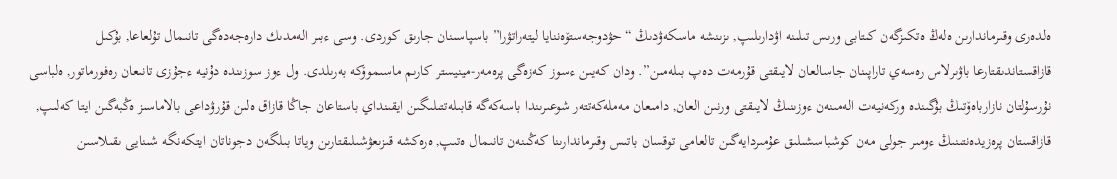ەلدەرى وقىرماندارىن ەلەڭ ەتكىزگەن كىتابى ورىس تىلىنە اۋدارىلىپ, ىزىنشە ماسكەۋدىڭ “حۋدوجەستۆەننايا ليتەراتۋرا” باسپاسىنان جارىق كوردى. وسى ءبىر الەمدىك دارەجەدەگى تانىمال تۇلعاعا, بۇكىل قازاقستاندىقتارعا باۋىرلاس رەسەي تاراپىنان جاسالعان لايىقتى قۇرمەت دەپ بىلەمىن”. ودان كەيىن ءسوز كەزەگى پرەمەر-مينيستر كارىم ماسىموۆكە بەرىلدى. ول ءوز سوزىندە دۇنيە ءجۇزى تانىعان رەفورماتور, ەلباسى نۇرسۇلتان نازارباەۆتىڭ بۇگىندە وركەنيەت الەمىنەن ءوزىنىڭ لايىقتى ورنىن العان, دامىعان مەملەكەتتەر شوعىرىندا باسەكەگە قابىلەتتىلىگىن ايقىنداي باستاعان جاڭا قازاق ەلىن قۇرۋداعى بالاماسىز ەڭبەگىن ايتا كەلىپ, قازاقستان پرەزيدەنتىنىڭ ءومىر جولى مەن كوشباسشىلىق عۇمىردايەگىن تالعامى توقسان باتىس وقىرماندارىنا كەڭىنەن تانىمال ەتىپ, ەرەكشە قىزىعۋشىلىقتارىن وياتا بىلگەن دجوناتان ايتكەنگە شىنايى ىقىلاسىن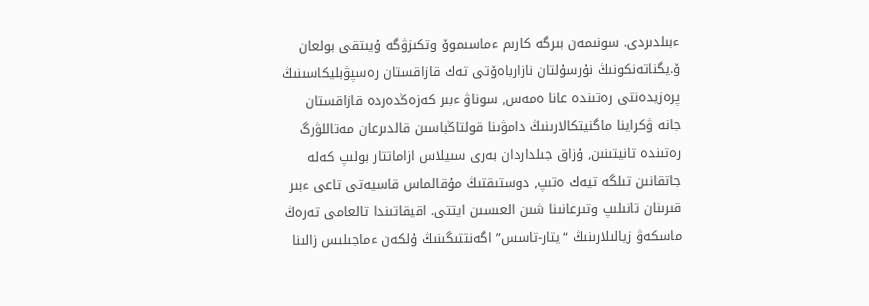ءبىلدىردى. سونىمەن بىرگە كارىم ءماسىموۆ وتكىزۋگە ۇيىتقى بولعان ۆ.يگناتەنكونىڭ نۇرسۇلتان نازارباەۆتى تەك قازاقستان رەسپۋبليكاسىنىڭ پرەزيدەنتى رەتىندە عانا ەمەس, سوناۋ ءبىر كەزەڭدەردە قازاقستان جانە ۋكراينا ماگنيتكالارىنىڭ دامۋىنا قولتاڭباسىن قالدىرعان مەتاللۋرگ رەتىندە تانيتىنىن, ۇزاق جىلداردان بەرى سىيلاس ازاماتتار بولىپ كەلە جاتقانىن تىلگە تيەك ەتىپ, دوستىقتىڭ مۇقالماس قاسيەتى تاعى ءبىر قىرىنان تانىلىپ وتىرعانىنا شىن العىسىن ايتتى. اقيقاتىندا تالعامى تەرەڭ ماسكەۋ زيالىلارىنىڭ “يتار-تاسس” اگەنتتىگىنىڭ ۇلكەن ءماجىلىس زالىنا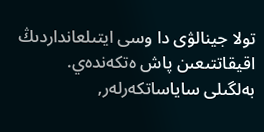تولا جينالۋى دا وسى ايتىلعانداردىڭ اقيقاتتىعىن پاش ەتكەندەي. بەلگىلى ساياساتكەرلەر,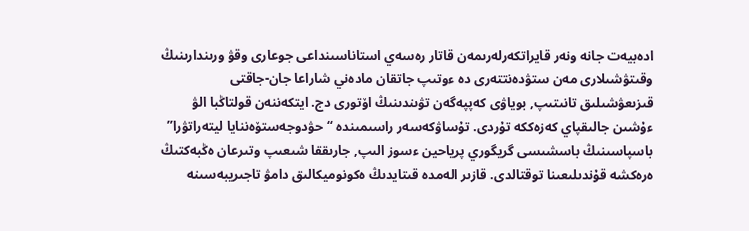ادەبيەت جانە ونەر قايراتكەرلەرىمەن قاتار رەسەي استاناسىنداعى جوعارى وقۋ ورىندارىنىڭ وقىتۋشىلارى مەن ستۋدەنتتەرى دە ءوتىپ جاتقان مادەني شاراعا جان-جاقتى قىزىعۋشىلىق تانىتىپ, بوياۋى كەپپەگەن تۋىندىنىڭ اۆتورى دج. ايتكەننەن قولتاڭبا الۋ ءۇشىن جالىقپاي كەزەككە تۇردى. تۇساۋكەسەر راسىمىندە “حۋدوجەستۆەننايا ليتەراتۋرا” باسپاسىنىڭ باسشىسى گريگوري پرياحين ءسوز الىپ, جارىققا شىعىپ وتىرعان ەڭبەكتىڭ ەرەكشە قۇندىلىعىنا توقتالدى. قازىر الەمدە قىتايدىڭ ەكونوميكالىق دامۋ تاجىريبەسىنە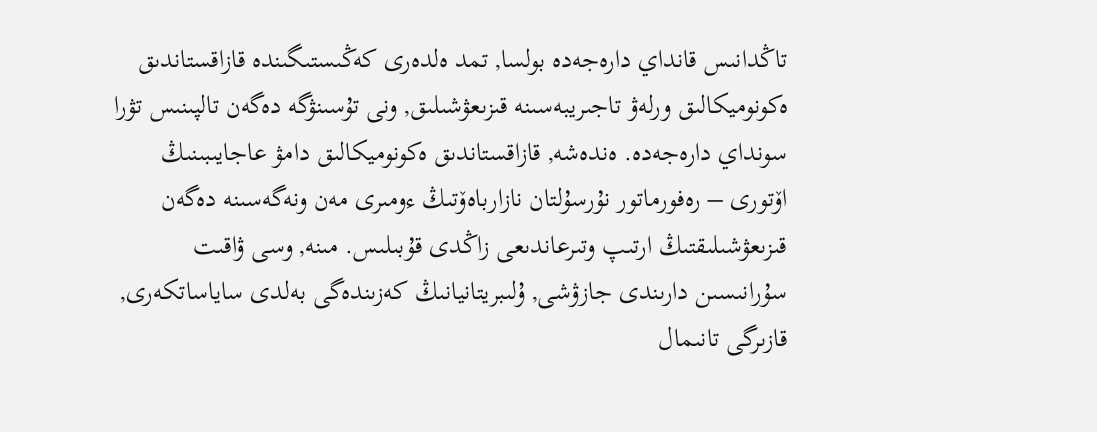تاڭدانىس قانداي دارەجەدە بولسا, تمد ەلدەرى كەڭىستىگىندە قازاقستاندىق ەكونوميكالىق ورلەۋ تاجىريبەسىنە قىزىعۋشىلىق, ونى تۇسىنۋگە دەگەن تالپىنىس تۋرا سونداي دارەجەدە. ەندەشە, قازاقستاندىق ەكونوميكالىق دامۋ عاجايىبىنىڭ اۆتورى – رەفورماتور نۇرسۇلتان نازارباەۆتىڭ ءومىرى مەن ونەگەسىنە دەگەن قىزىعۋشىلىقتىڭ ارتىپ وتىرعاندىعى زاڭدى قۇبىلىس. مىنە, وسى ۋاقىت سۇرانىسىن دارىندى جازۋشى, ۇلىبريتانيانىڭ كەزىندەگى بەلدى ساياساتكەرى, قازىرگى تانىمال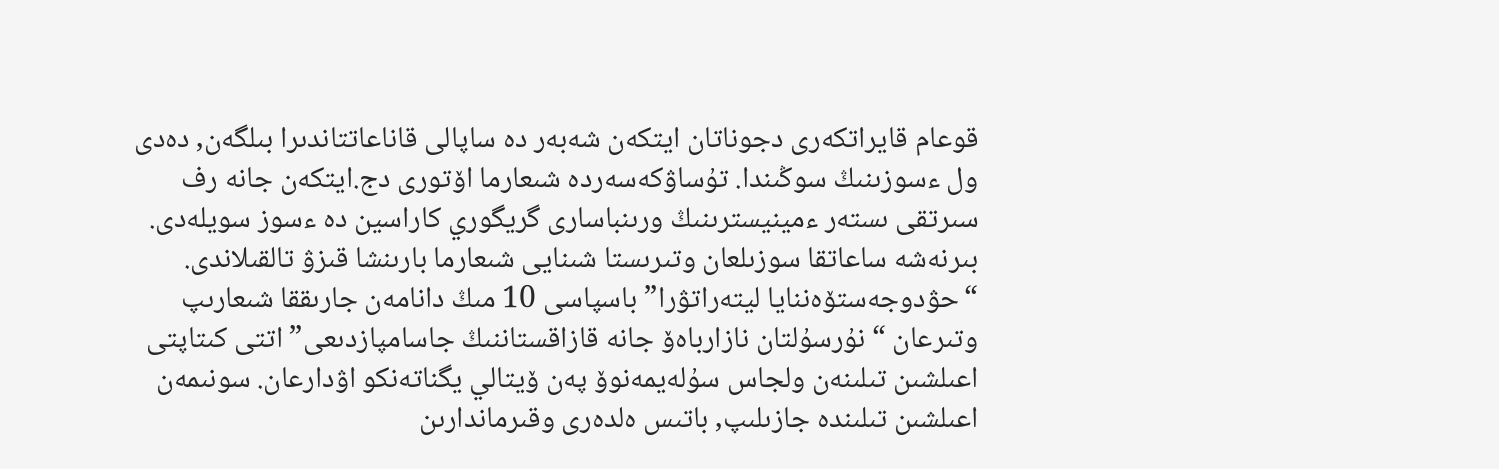قوعام قايراتكەرى دجوناتان ايتكەن شەبەر دە ساپالى قاناعاتتاندىرا بىلگەن, دەدى ول ءسوزىنىڭ سوڭىندا. تۇساۋكەسەردە شىعارما اۆتورى دج.ايتكەن جانە رف سىرتقى ىستەر ءمينيسترىنىڭ ورىنباسارى گريگوري كاراسين دە ءسوز سويلەدى. بىرنەشە ساعاتقا سوزىلعان وتىرىستا شىنايى شىعارما بارىنشا قىزۋ تالقىلاندى. “حۋدوجەستۆەننايا ليتەراتۋرا” باسپاسى 10 مىڭ دانامەن جارىققا شىعارىپ وتىرعان “نۇرسۇلتان نازارباەۆ جانە قازاقستاننىڭ جاسامپازدىعى” اتتى كىتاپتى اعىلشىن تىلىنەن ولجاس سۇلەيمەنوۆ پەن ۆيتالي يگناتەنكو اۋدارعان. سونىمەن اعىلشىن تىلىندە جازىلىپ, باتىس ەلدەرى وقىرماندارىن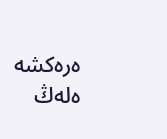ەرەكشە ەلەڭ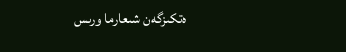ەتكىزگەن شىعارما ورىس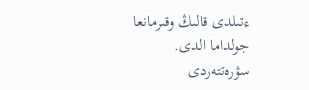ءتىلدى قالىڭ وقىرمانعا جولداما الدى. سۋرەتتەردى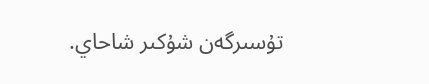تۇسىرگەن شۇكىر شاحاي.